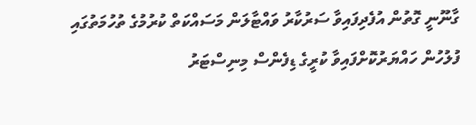ގާނޫނީ ގޮތުން އުފެދިފައިވާ ސަރުކާރު ވައްޓާލަން މަސައްކަތް ކުރުމުގެ ތުހުމަތުގައި ފުލުހުން ހައްޔަރުކޮށްފައިވާ ކުރީގެ ޑިފެންސް މިނިސްޓަރު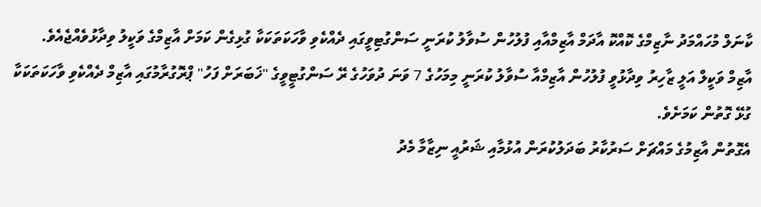ކާނަލް މުހައްމަދު ނާޒިމްގެ ކޮއްކޮ އާދަމް އާޒިމްއާއި ފުލުހުން ސުވާލު ކުރަނީ ސަންގުޓިވީގައި ދެއްކެވި ވާހަކަތަކަކާ ގުޅިގެން ކަމަށް އާޒިމްގެ ވަކީލު ވިދާޅުވެއްޖެއެވެ.
އާޒިމް ވަކީލް އަލީ ޒާހިރު ވިދާޅުވީ ފުލުހުން އާޒިމްއާ ސުވާލު ކުރަނީ މިމަހުގެ 7 ވަނަ ދުވަހުގެ ރޭ ސަންގުޓީވީގެ "ޚަބަރަށް ފަހު" ޕްރޮގުރާމުގައި އާޒިމް ދެއްކެވި ވާހަކަތަކަކާ ގުޅޭ ގޮތުން ކަމަށެވެ.
އެގޮތުން އާޒިމުގެ މައްޗަށް ސަރުކާރު ބަދަލުކުރަން އުޅުމާއި ޝަރުއީ ނިޒާމާ މެދު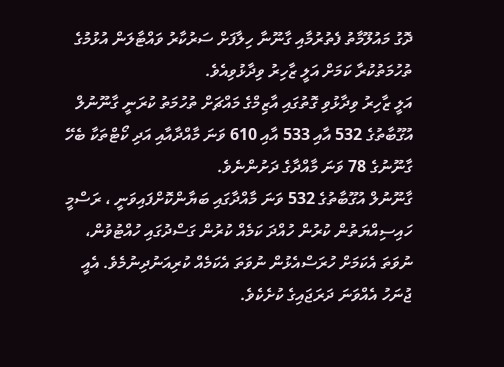ދޮގު މައުލޫމާތު ފެތުރުމާއި ގާނޫނާ ހިލާފަށް ސަރުކާރު ވައްޓާލަން އުޅުމުގެ ތުހުމަތުކުރާ ކަމަށް އަލީ ޒާހިރު ވިދާޅުވިއެވެ.
އަލީ ޒާހިރު ވިދާޅުވި ގޮތުގައި އާޒިމްގެ މައްޗަށް ތުހުމަތު ކުރަނީ ގާނޫނުލް އުގޫބާތުގެ 532 އާއި 533 އާއި 610 ވަނަ މާއްދާއާއި އަދި ކޯޓްތަކާ ބެހޭ ގާނޫނުގެ 78 ވަނަ މާއްދާގެ ދަށުންނެވެ.
ގާނޫނުލް އުގޫބާތުގެ 532 ވަނަ މާއްދާގައި ބަޔާންކޮށްފައިވަނީ ، ރަސްމީ ހައިސިއްޔަތުން ކުރުން ހުއްދަ ކަމެއް ކުރުން ގަސްދުގައި ހުއްޓުވުން، ނުވަތަ އެކަމަށް ހުރަސްއެޅުން ނުވަތަ އެކަމެއް ކުރިއަނުދިނުމެވެ. އެއީ ޖުނަހު އެއްވަނަ ދަރަޖައިގެ ކުށެކެވެ.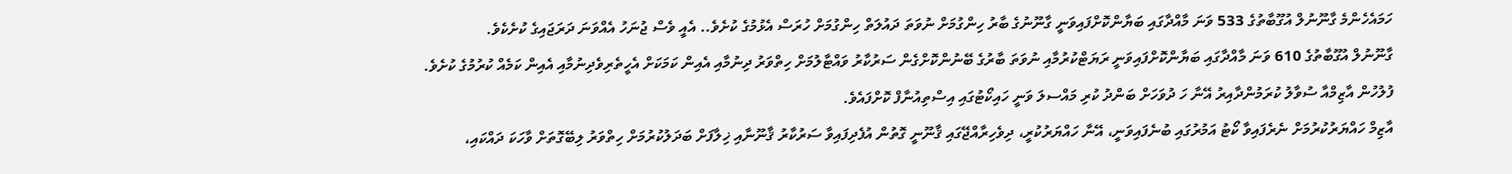ހަމައެހެންމެ ގާނޫނުލް އުގޫބާތުގެ 533 ވަނަ މާއްދާގައި ބަޔާންކޮށްފައިވަނީ ގާނޫނުގެ ބާރު ހިންގުމަށް ނުވަތަ ދައުލަތް ހިންގުމަށް ހުރަސް އެޅުމުގެ ކުށެވެ.. އެއީ ވެސް ޖުނަހު އެއްވަނަ ދަރަޖައިގެ ކުށެކެވެ.
ގާނޫނުލް އުގޫބާތުގެ 610 ވަނަ މާއްދާގައި ބަޔާންކޮށްފައިވަނީ ރަޔަޓްކުރުމާއި ނުވަތަ ބާރުގެ ބޭނުންކޮށްގެން ސަރުކާރު ވައްޓާލުމަށް ހިތްވަރު ދިނުމާއި އެއިން ކަމަކަށް އެހީތެރިވެދިނުމާއި އެއިން ކަމެއް ކުރުމުގެ ކުށެވެ.
ފުލުހުން އާޒިމްއާ ސުވާލު ކުރަމުންދާއިރު އޭނާ ހަ ދުވަހަށް ބަންދު ކުރި މައްސލަ ވަނީ ހައިކޯޓުގައި އިސްތިއުނާފް ކޮށްފައެވެ.
އާޒިމް ހައްޔަރުކުރުމަށް ނެރެފައިވާ ކޯޓު އަމުރުގައި ބުނެފައިވަނީ، އޭނާ ހައްޔަރުކުރީ، ދިވެހިރާއްޖޭގައި ޤާނޫނީ ގޮތުން އުފެދިފައިވާ ސަރުކާރު ޤާނޫނާއި ޚިލާފަށް ބަދަލުކުރުމަށް ހިތްވަރު ލިބޭގޮތަށް ވާހަކަ ދައްކައި،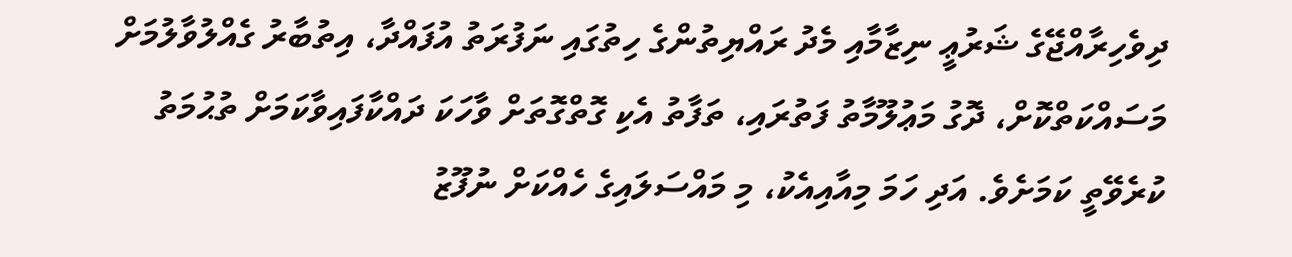ދިވެހިރާއްޖޭގެ ޝަރުޢީ ނިޒާމާއި މެދު ރައްޔިތުންގެ ހިތުގައި ނަފުރަތު އުފައްދާ، އިތުބާރު ގެއްލުވާލުމަށް މަސައްކަތްކޮށް، ދޮގު މަޢުލޫމާތު ފަތުރައި، ތަފާތު އެކި ގޮތްގޮތަށް ވާހަކަ ދައްކާފައިވާކަމަށް ތުޙުމަތު ކުރެވޭތީ ކަމަށެވެ. އަދި ހަމަ މިއާއިއެކު، މި މައްސަލައިގެ ހެއްކަށް ނުފޫޒު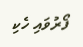ފޯރުވައި ހެކި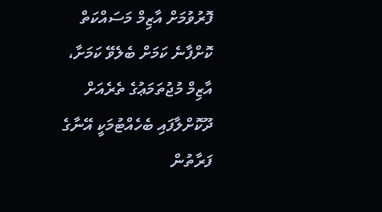ފޮރުވުމަށް އާޒިމް މަސައްކަތް ކޮށްފާނެ ކަމަށް ބެލެވޭ ކަމަށާ، އާޒިމް މުޖުތަމަޢުގެ ތެރެއަށް ދޫކޮށްލާފައި ބެހެއްޓުމަކީ އޭނާގެ ފަރާތުން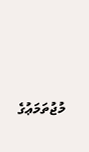މުޖުތަމަޢުގެ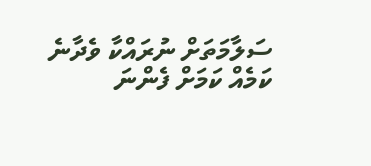ސަލާމަތަށް ނުރައްކާ ވެދާނެ ކަމެއް ކަމަށް ފެންނަ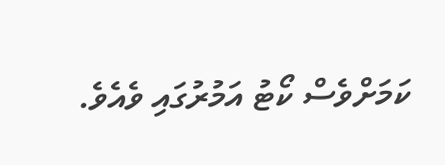ކަމަށްވެސް ކޯޓު އަމުރުގައި ވެއެވެ.